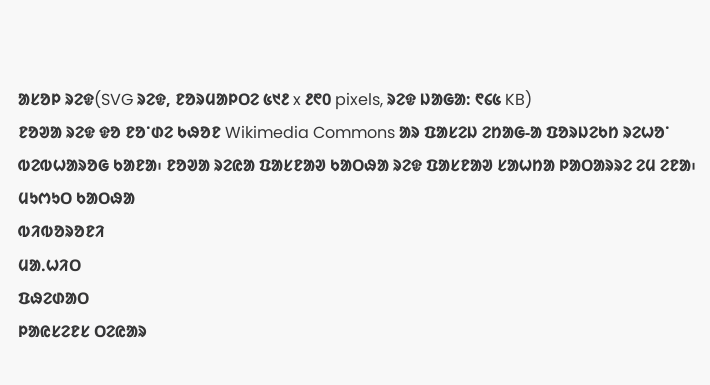ᱟᱥᱚᱞ ᱨᱮᱫ(SVG ᱨᱮᱫ, ᱱᱚᱨᱢᱟᱞᱛᱮ ᱕᱑᱒ x ᱒᱖᱐ pixels, ᱨᱮᱫ ᱡᱟᱜᱟ: ᱖᱔᱕ KB)
ᱱᱚᱣᱟ ᱨᱮᱫ ᱫᱚ ᱱᱚᱸᱰᱮ ᱠᱷᱚᱱ Wikimedia Commons ᱟᱨ ᱯᱟᱥᱮᱡ ᱮᱴᱟᱜ-ᱟ ᱯᱚᱨᱡᱮᱠᱴ ᱨᱮᱦᱚᱸ ᱵᱮᱵᱦᱟᱨᱚᱜ ᱠᱟᱱᱟ᱾ ᱱᱚᱣᱟ ᱨᱮᱭᱟ ᱯᱟᱥᱱᱟᱣ ᱠᱟᱛᱷᱟ ᱨᱮᱫ ᱯᱟᱥᱱᱟᱣ ᱥᱟᱦᱴᱟ ᱞᱟᱛᱟᱨᱨᱮ ᱮᱢ ᱮᱱᱟ᱾
ᱢᱩᱬᱩᱛ ᱠᱟᱛᱷᱟ
ᱵᱤᱵᱚᱨᱚᱱᱤ
ᱢᱟᱹᱦᱤᱛ
ᱯᱷᱮᱰᱟᱛ
ᱞᱟᱭᱥᱮᱱᱥ ᱛᱮᱭᱟᱨ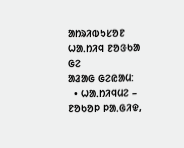ᱟᱴᱨᱤᱵᱩᱥᱚᱱ ᱦᱟᱹᱴᱤᱧ ᱱᱚᱝᱠᱟ ᱜᱮ
ᱟᱲᱟᱜ ᱜᱮᱭᱟᱢ:
  • ᱦᱟᱹᱴᱤᱧᱢᱮ – ᱱᱚᱠᱚᱞ ᱞᱟᱹᱜᱤᱫ,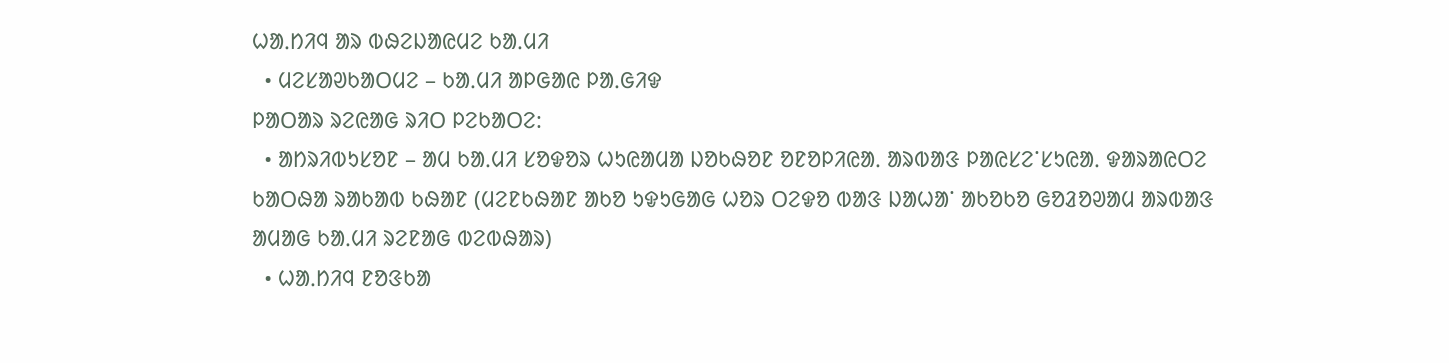ᱦᱟᱹᱴᱤᱧ ᱟᱨ ᱵᱷᱮᱡᱟᱭᱢᱮ ᱠᱟᱹᱢᱤ
  • ᱢᱮᱥᱟᱣᱠᱟᱛᱢᱮ – ᱠᱟᱹᱢᱤ ᱟᱞᱜᱟᱭ ᱞᱟᱹᱜᱤᱫ
ᱞᱟᱛᱟᱨ ᱨᱮᱭᱟᱜ ᱨᱤᱛ ᱞᱮᱠᱟᱛᱮ:
  • ᱟᱴᱨᱤᱵᱩᱥᱚᱱ – ᱟᱢ ᱠᱟᱹᱢᱤ ᱥᱚᱫᱚᱨ ᱦᱩᱭᱟᱢᱟ ᱡᱚᱠᱷᱚᱱ ᱚᱱᱚᱞᱤᱭᱟᱹ ᱟᱨᱵᱟᱝ ᱞᱟᱭᱥᱮᱸᱥᱩᱭᱟᱹ ᱫᱟᱨᱟᱭᱛᱮ ᱠᱟᱛᱷᱟ ᱨᱟᱠᱟᱵ ᱠᱷᱟᱱ (ᱢᱮᱱᱠᱷᱟᱱ ᱟᱠᱚ ᱩᱫᱩᱜᱟᱜ ᱦᱚᱨ ᱛᱮᱫᱚ ᱵᱟᱝ ᱡᱟᱦᱟᱸ ᱟᱠᱚᱠᱚ ᱜᱚᱲᱚᱣᱟᱢ ᱟᱨᱵᱟᱝ ᱟᱢᱟᱜ ᱠᱟᱹᱢᱤ ᱨᱮᱱᱟᱜ ᱵᱮᱵᱷᱟᱨ)
  • ᱦᱟᱹᱴᱤᱧ ᱱᱚᱝᱠᱟ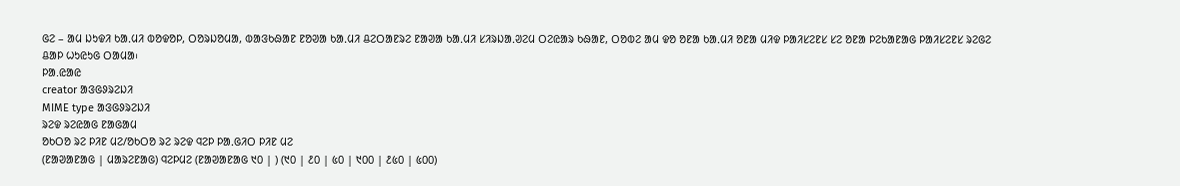ᱜᱮ – ᱟᱢ ᱡᱩᱫᱤ ᱠᱟᱹᱢᱤ ᱵᱚᱫᱚᱞ, ᱛᱚᱨᱡᱚᱢᱟ, ᱵᱟᱝᱠᱷᱟᱱ ᱱᱚᱣᱟ ᱠᱟᱹᱢᱤ ᱪᱮᱛᱟᱱᱨᱮ ᱱᱟᱣᱟ ᱠᱟᱹᱢᱤ ᱥᱤᱨᱡᱟᱹᱣᱮᱢ ᱛᱮᱭᱟᱨ ᱠᱷᱟᱱ, ᱛᱚᱵᱮ ᱟᱢ ᱫᱚ ᱚᱱᱟ ᱠᱟᱹᱢᱤ ᱚᱱᱟ ᱢᱤᱫ ᱞᱟᱤᱥᱮᱱᱥ ᱥᱮ ᱚᱱᱟ ᱞᱮᱠᱟᱱᱟᱜ ᱞᱟᱤᱥᱮᱱᱥ ᱨᱮᱜᱮ ᱪᱟᱞ ᱦᱩᱭᱩᱜ ᱛᱟᱢᱟ᱾
ᱞᱟ.ᱭᱟᱭ
creator ᱟᱝᱜᱽᱨᱮᱡᱤ
MIME type ᱟᱝᱜᱽᱨᱮᱡᱤ
ᱨᱮᱫ ᱨᱮᱭᱟᱜ ᱱᱟᱜᱟᱢ
ᱚᱠᱛᱚ ᱨᱮ ᱞᱤᱱ ᱢᱮ/ᱚᱠᱛᱚ ᱨᱮ ᱨᱮᱫ ᱧᱮᱞ ᱞᱟᱹᱜᱤᱛ ᱞᱤᱱ ᱢᱮ
(ᱱᱟᱣᱟᱱᱟᱜ | ᱢᱟᱨᱮᱱᱟᱜ) ᱧᱮᱞᱢᱮ (ᱱᱟᱣᱟᱱᱟᱜ ᱑᱐ | ) (᱑᱐ | ᱒᱐ | ᱕᱐ | ᱑᱐᱐ | ᱒᱕᱐ | ᱕᱐᱐)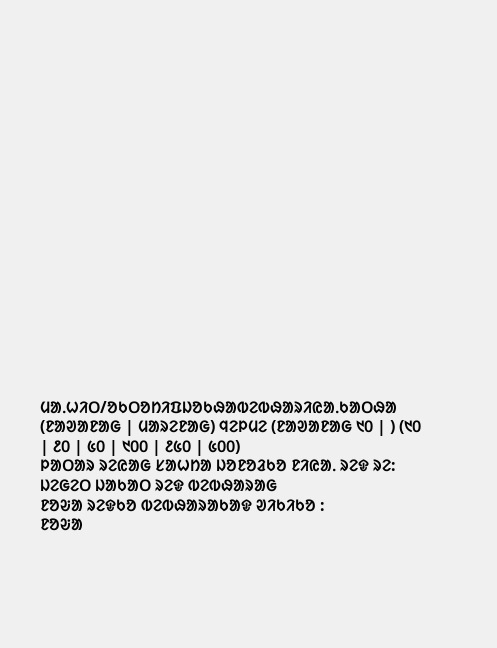ᱢᱟᱹᱦᱤᱛ/ᱚᱠᱛᱚᱴᱤᱯᱡᱚᱠᱷᱟᱵᱮᱵᱷᱟᱨᱤᱭᱟᱹᱠᱟᱛᱷᱟ
(ᱱᱟᱣᱟᱱᱟᱜ | ᱢᱟᱨᱮᱱᱟᱜ) ᱧᱮᱞᱢᱮ (ᱱᱟᱣᱟᱱᱟᱜ ᱑᱐ | ) (᱑᱐ | ᱒᱐ | ᱕᱐ | ᱑᱐᱐ | ᱒᱕᱐ | ᱕᱐᱐)
ᱞᱟᱛᱟᱨ ᱨᱮᱭᱟᱜ ᱥᱟᱦᱴᱟ ᱡᱚᱱᱚᱲᱠᱚ ᱱᱤᱭᱟᱹ ᱨᱮᱫ ᱨᱮ:
ᱡᱮᱜᱮᱛ ᱡᱟᱠᱟᱛ ᱨᱮᱫ ᱵᱮᱵᱷᱟᱨᱟᱜ
ᱱᱚᱶᱟ ᱨᱮᱫᱠᱚ ᱵᱮᱵᱷᱟᱨᱟᱠᱟᱫ ᱣᱤᱠᱤᱠᱚ :
ᱱᱚᱶᱟ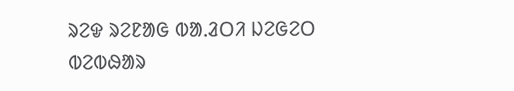ᱨᱮᱫ ᱨᱮᱱᱟᱜ ᱵᱟᱹᱲᱛᱤ ᱡᱮᱜᱮᱛ ᱵᱮᱵᱷᱟᱨ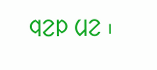ᱧᱮᱞ ᱢᱮ ᱾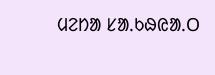ᱢᱮᱴᱟ ᱥᱟᱹᱠᱷᱭᱟᱹᱛ